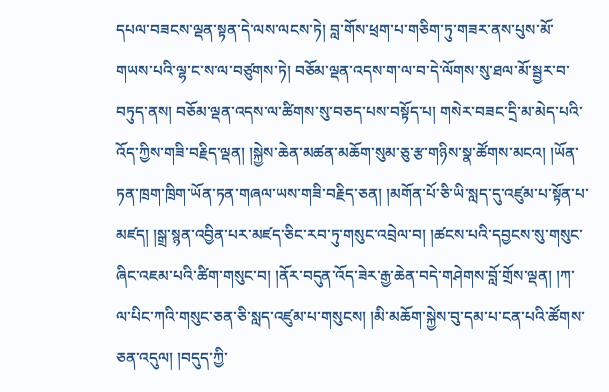དཔལ་བཟངས་ལྡན་སྟན་དེ་ལས་ལངས་ཏེ། བླ་གོས་ཕྲག་པ་གཅིག་ཏུ་གཟར་ནས་པུས་མོ་གཡས་པའི་ལྷ་ང་ས་ལ་བཙུགས་ཏེ། བཅོམ་ལྡན་འདས་ག་ལ་བ་དེ་ལོགས་སུ་ཐལ་མོ་སྦྱར་བ་བཏུད་ནས། བཅོམ་ལྡན་འདས་ལ་ཚིགས་སུ་བཅད་པས་བསྟོད་པ། གསེར་བཟང་དྲི་མ་མེད་པའི་འོད་ཀྱིས་གཟི་བརྗིད་ལྡན། །སྐྱེས་ཆེན་མཚན་མཆོག་སུམ་ཅུ་རྩ་གཉིས་སྣ་ཚོགས་མངའ། །ཡོན་ཏན་ཁྲག་ཁྲིག་ཡོན་ཏན་གཞལ་ཡས་གཟི་བརྗིད་ཅན། །མགོན་པོ་ཅི་ཡི་སླད་དུ་འཛུམ་པ་སྟོན་པ་མཛད། །སྒྲ་སྙན་འབྱིན་པར་མཛད་ཅིང་རབ་ཏུ་གསུང་འབྲེལ་བ། །ཚངས་པའི་དབྱངས་སུ་གསུང་ཞིང་འཇམ་པའི་ཚིག་གསུང་བ། །ནོར་བདུན་འོད་ཟེར་རྒྱ་ཆེན་བདེ་གཤེགས་བློ་གྲོས་ལྡན། །ཀ་ལ་པིང་ཀའི་གསུང་ཅན་ཅི་སླད་འཛུམ་པ་གསུངས། །མི་མཆོག་སྐྱེས་བུ་དམ་པ་ངན་པའི་ཚོགས་ཅན་འདུལ། །བདུད་ཀྱི་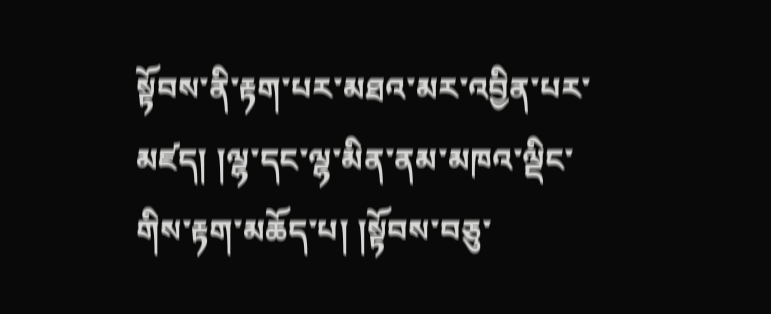སྟོབས་ནི་རྟག་པར་མཐའ་མར་འབྱིན་པར་མཛད། །ལྷ་དང་ལྷ་མིན་ནམ་མཁའ་ལྡིང་གིས་རྟག་མཆོད་པ། །སྟོབས་བཅུ་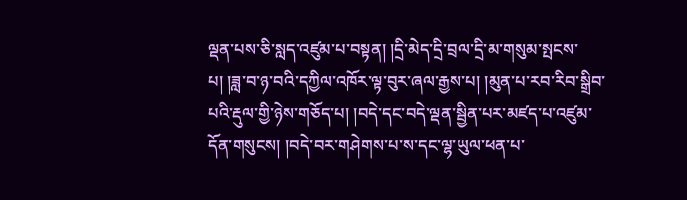ལྡན་པས་ཅི་སླད་འཛུམ་པ་བསྟན། །དྲི་མེད་དྲི་བྲལ་དྲི་མ་གསུམ་སྤངས་པ། །ཟླ་བ་ཉ་བའི་དཀྱིལ་འཁོར་ལྟ་བུར་ཞལ་རྒྱས་པ། །མུན་པ་རབ་རིབ་སྒྲིབ་པའི་རྡུལ་གྱི་ཉེས་གཅོད་པ། །བདེ་དང་བདེ་ལྡན་སྦྱིན་པར་མཛད་པ་འཛུམ་དོན་གསུངས། །བདེ་བར་གཤེགས་པ་ས་དང་ལྷ་ཡུལ་ཕན་པ་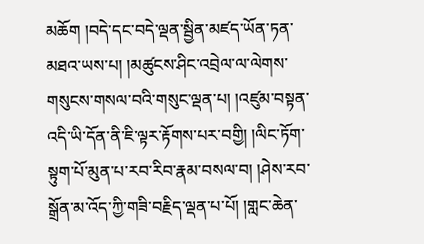མཆོག །བདེ་དང་བདེ་ལྡན་སྦྱིན་མཛད་ཡོན་ཏན་མཐའ་ཡས་པ། །མཚུངས་ཤིང་འབྲེལ་ལ་ལེགས་གསུངས་གསལ་བའི་གསུང་ལྡན་པ། །འཛུམ་བསྟན་འདི་ཡི་དོན་ནི་ཇི་ལྟར་རྟོགས་པར་བགྱི། །ལིང་ཏོག་སྟུག་པོ་མུན་པ་རབ་རིབ་རྣམ་བསལ་བ། །ཤེས་རབ་སྒྲོན་མ་འོད་ཀྱི་གཟི་བརྗིད་ལྡན་པ་པོ། །གླང་ཆེན་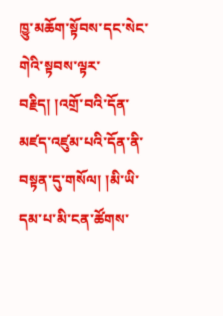ཁྱུ་མཆོག་སྟོབས་དང་སེང་གེའི་སྟབས་ལྟར་བརྗིད། །འགྲོ་བའི་དོན་མཛད་འཛུམ་པའི་དོན་ནི་བསྟན་དུ་གསོལ། །མི་ཡི་དམ་པ་མི་ངན་ཚོགས་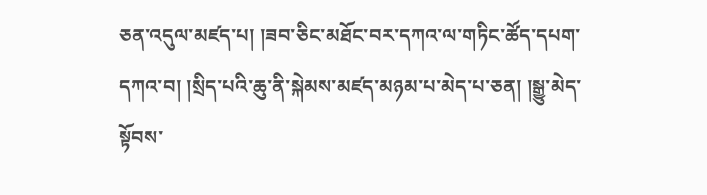ཅན་འདུལ་མཛད་པ། །ཟབ་ཅིང་མཐོང་བར་དཀའ་ལ་གཏིང་ཚོད་དཔག་དཀའ་བ། །སྲིད་པའི་ཆུ་ནི་སྐེམས་མཛད་མཉམ་པ་མེད་པ་ཅན། །སྒྱུ་མེད་སྟོབས་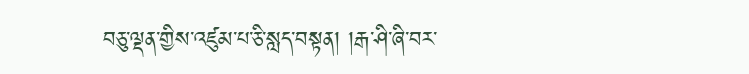བཅུ་ལྡན་གྱིས་འཛུམ་པ་ཅི་སླད་བསྟན། །རྒ་ཤི་ཞི་བར་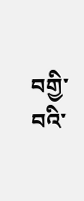བགྱི་བའི་